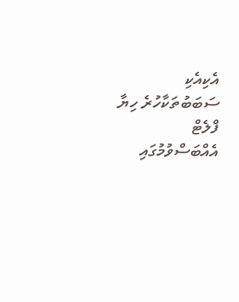އެކިއެކި ސަބަބުތަކާހުރެ ހިޔާ ފްލެޓް އެއްބަސްވުމުގައި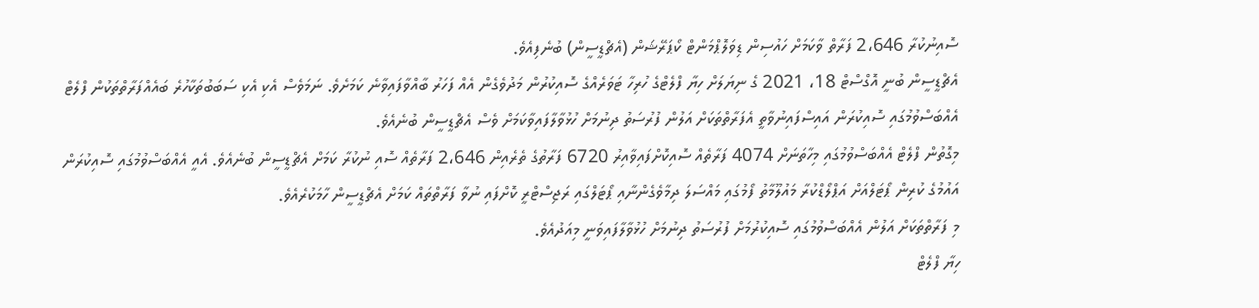ސޮއިނުކުރާ 2،646 ފަރާތް ވާކަމަށް ހައުސިން ޑިވަލޮޕްމަންޓް ކޯޕަރޭޝަން (އެޗްޑީސީން) ބުނެފިއެވެ.
އެޗްޑީސީން ބުނީ އޮގްސްޓް 18، 2021 ގެ ނިޔަލަށް ހިޔާ ފްލެޓްގެ ހުރިހާ ޓަވަރެއްގެ ސޮއިކުރުން މަދުވެގެން އެއް ފަހަރު ބާއްވާފައިވާނެ ކަމަށެވެ. ނަމަވެސް އެކި އެކި ސަބަބުތަކާހުރެ ބައެއްފަރާތްތަކުން ފްލެޓް އެއްބަސްވުމުގައި ސޮއިކުރަން އައިސްފައިނުވާތީ އެފަރާތްތަކަށް އަލުން ފުރުސަތު ދިނުމަށް ހުޅުވާލާފައިވާކަމަށް ވެސް އެޗްޑީސީން ބުނެއެވެ.
މިގޮތުން ފްލެޓް އެއްބަސްވުމުގައި މިހާތަނަށް 4074 ފަރާތެއް ސޮއިކޮށްފައިވާއިރު 6720 ފަރާތުގެ ތެރެއިން 2،646 ފަރާތެއް ސޮއި ނުކުރާ ކަމަށް އެޗްޑީސީން ބުނެއެވެ. އެއީ އެއްބަސްވުމުގައި ސޮއިކުރަން އައުމުގެ ކުރިން ޕޯޓަލްއަށް އަޕްލޯޑްކުރާ މައުލޫމާތު ފޯމުގައި މައްސަލަ ދިމާވެގެންނާއި ޕޯޓަލްގައި ރަޖިސްޓްރީ ކޮށްފައި ނުވާ ފަރާތްތައް ކަމަށް އެޗްޑީސީން ހާމަކުރެއެވެ.
މި ފަރާތްތަކަށް އަލުން އެއްބަސްވުމުގައި ސޮއިކުރުމަށް ފުރުސަތު ދިނުމަށް ހުޅުވާލާފައިވަނީ މިއަދުއެވެ.
ހިޔާ ފްލެޓް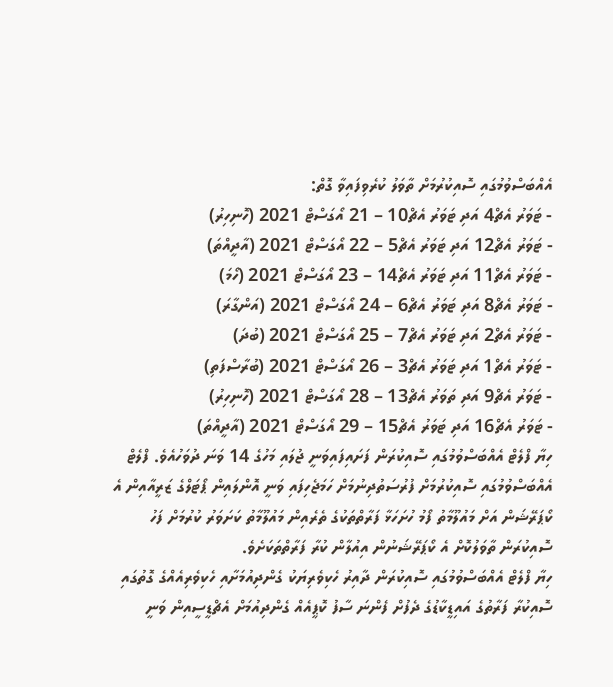އެއްބަސްވުމުގައި ސޮއިކުރުމަށް ތާވަލު ކުރެވިފައިވާ ގޮތް:
- ޓަވަރު އެޗް4 އަދި ޓަވަރު އެޗް10 – 21 އޯގަސްޓް 2021 (ހޮނިހިރު)
- ޓަވަރު އެޗް12 އަދި ޓަވަރު އެޗް5 – 22 އޯގަސްޓް 2021 (އާދީއްތަ)
- ޓަވަރު އެޗް11 އަދި ޓަވަރު އެޗް14 – 23 އޯގަސްޓް 2021 (ހޯމަ)
- ޓަވަރު އެޗް8 އަދި ޓަވަރު އެޗް6 – 24 އޯގަސްޓް 2021 (އަންގާރަ)
- ޓަވަރު އެޗް2 އަދި ޓަވަރު އެޗް7 – 25 އޯގަސްޓް 2021 (ބުދަ)
- ޓަވަރު އެޗް1 އަދި ޓަވަރު އެޗް3 – 26 އޯގަސްޓް 2021 (ބުރާސްފަތި)
- ޓަވަރު އެޗް9 އަދި ތަވަރު އެޗް13 – 28 އޯގަސްޓް 2021 (ހޮނިހިރު)
- ޓަވަރު އެޗް16 އަދި ޓަވަރު އެޗް15 – 29 އޯގަސްޓް 2021 (އާދީއްތަ)
ހިޔާ ފްލެޓް އެއްބަސްވުމުގައި ސޮއިކުރަން ފަށައިފައިވަނީ ޖުލައި މަހުގެ 14 ވަނަ ދުވަހުއެވެ. ފްލެޓް އެއްބަސްވުމުގައި ސޮއިކުރުމަށް ފުރުސަތުދިނުމަށް ހަމަޖެހިފައި ވަނީ އޮންލައިން ޕޯޓަލްގެ ޒަރީއާއިން އެ ކޯޕަރޭޝަން އަށް މައުލޫމާތު ފޯމު ހުށަހަޅާ ފަރާތްތަކުގެ ތެރެއިން މައުލޫމާތު ކަށަވަރު ކުރުމަށް ފަހު ސޮއިކުރަން ތާވަލުކޮށް އެ ކޯޕަރޭޝަނުން އިއުލާން ކުރާ ފަރާތްތަކަށެވެ.
ހިޔާ ފްލެޓް އެއްބަސްވުމުގައި ސޮއިކުރަން ދާއިރު ހެކިވެރިޔަކު ގެންދިއުމަށާއި ހެކިވެރިއެއްގެ ގޮތުގައި ސޮއިކުރާ ފަރާތުގެ އައިޑީކާޑުގެ ދެފުށް ފެންނަ ސާފު ކޮޕީއެއް ގެންދިއުމަށް އެޗްޑީސީއިން ވަނީ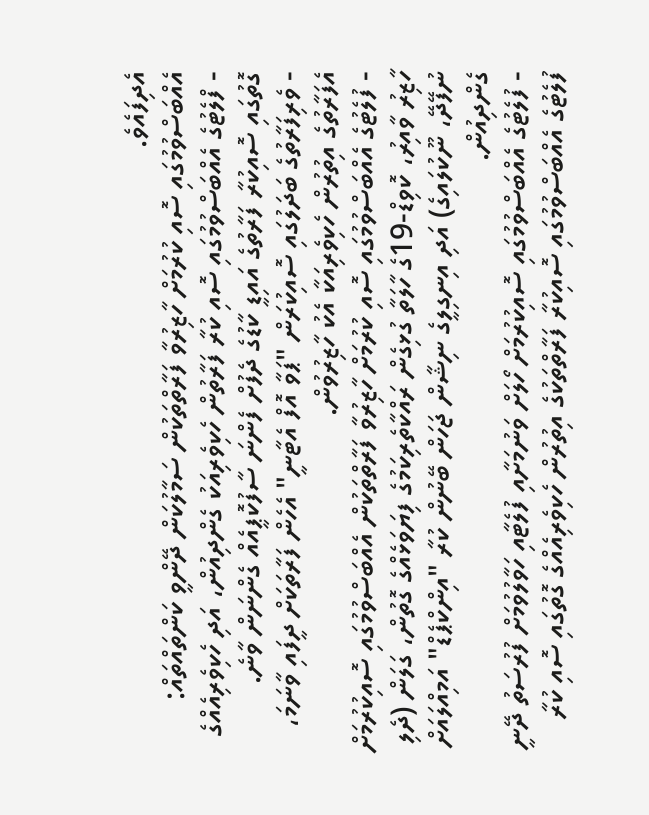އެދިފައެވެ.
އެއްބަސްވުމުގައި ސޮއި ކުރުމަށް ހާޒިރުވާ ފަރާތްތަކުން ސަމާލުކަން ދޭންވީ ކަންތައްތައް:
- ފްލެޓުގެ އެއްބަސްވުމުގައި ސޮއި ކުރާ ފަރާތުން ހެކިވެރިއަކު ގެންދިއުން، އަދި ހެކިވެރިއެއްގެ ގޮތުގައި ސޮއިކުރާ ފަރާތުގެ އައިޑީ ކާޑުގެ ދެފުށް ފެންނަ ސާފުކޮޕީއެއް ގެންނަން ވާނެ.
- ވެރިފަރާތުގެ ބަދަލުގައި ސޮއިކުރަން "ޕަވާ އޮފް އެޓާނީ" އެހެން ފަރާތަކަށް ދީފައި ވާނަމަ، އެފަރާތުގެ އިތުރުން ހެކިވެރިއަކާ އެކު ހާޒިރުވުން.
- ފުލެޓުގެ އެއްބަސްވުމުގައި ސޮއި ކުރުމަށް ހާޒިރުވާ ފަރާތްތަކުން އެއްބަސްވުމުގައި ސޮއިކުރުމަށް ހާޒިރު ވާއިރު، ކޮވިޑް-19ގެ ހާލަތާ ގުޅިގެން ރައްކާތެރިކަމުގެ ފިޔަވަޅެއްގެ ގޮތުން، ގަލަން (ދެލި ނުފޭދޭ، ނޫކުލައިގެ) އަދި އިނގިލީގެ ނިޝާން ޖަހަން ބޭނުން ކުރާ "އިންކްޕެޑް" އަމިއްލައަށް ގެންދިއުން.
- ފުލެޓުގެ އެއްބަސްވުމުގައި ސޮއިކުރުމަށް ހޯލަށް ވަނުމަށާއި ފުލެޓާއި ހަވާލުވުމަށް ފުރުސަތު ދޭނީ ފުލެޓުގެ އެއްބަސްވުމުގައި ސޮއިކުރާ ފަރާތްތަކުގެ އިތުރުން ހެކިވެރިއެއްގެ ގޮތުގައި ސޮއި ކުރާ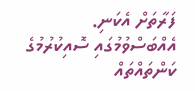ފަރާތަށް އެކަނި.
އެއްބަސްވުމުގައި ސޮއިކުރުމުގެ ކަންތައްތައް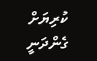ކުރިޔަށް ގެންދަނީ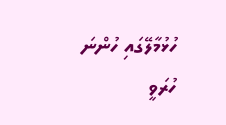ހުޅުމާލޭގައި ހުންނަ ހުރަވީ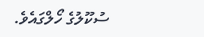ސުކޫލުގެ ހޯލްގައެވެ.